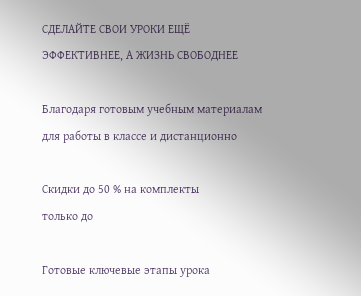СДЕЛАЙТЕ СВОИ УРОКИ ЕЩЁ ЭФФЕКТИВНЕЕ, А ЖИЗНЬ СВОБОДНЕЕ

Благодаря готовым учебным материалам для работы в классе и дистанционно

Скидки до 50 % на комплекты
только до

Готовые ключевые этапы урока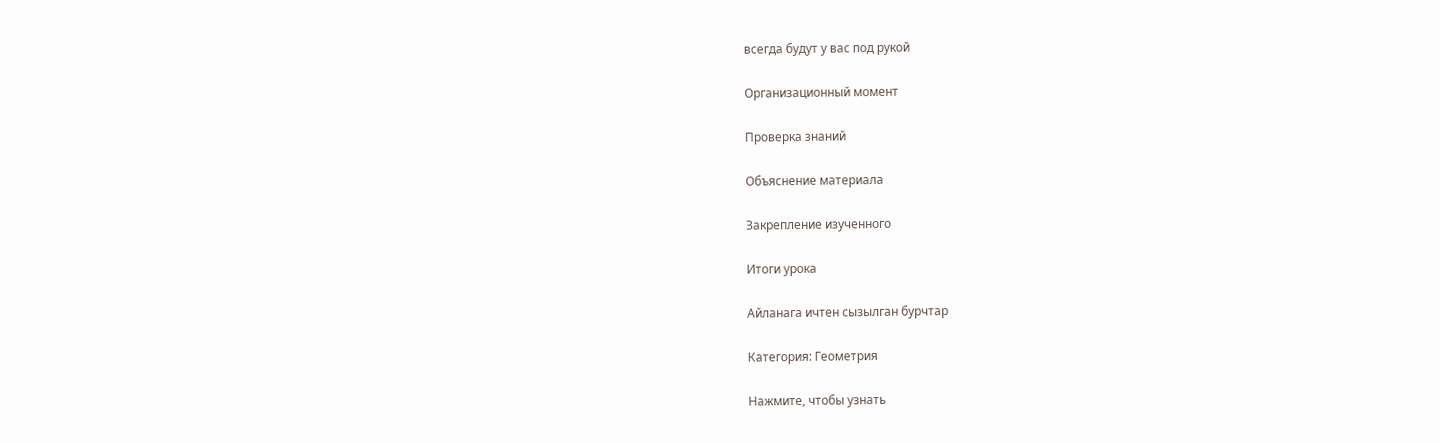всегда будут у вас под рукой

Организационный момент

Проверка знаний

Объяснение материала

Закрепление изученного

Итоги урока

Айланага ичтен сызылган бурчтар

Категория: Геометрия

Нажмите, чтобы узнать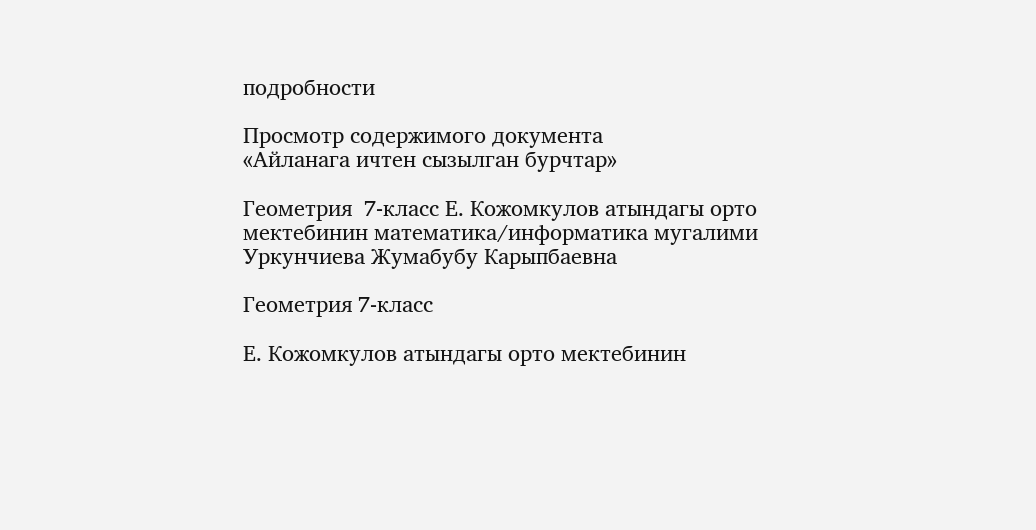подробности

Просмотр содержимого документа
«Айланага ичтен сызылган бурчтар»

Геометрия  7-класс Е. Кожомкулов атындагы орто мектебинин математика/информатика мугалими Уркунчиева Жумабубу Карыпбаевна

Геометрия 7-класс

Е. Кожомкулов атындагы орто мектебинин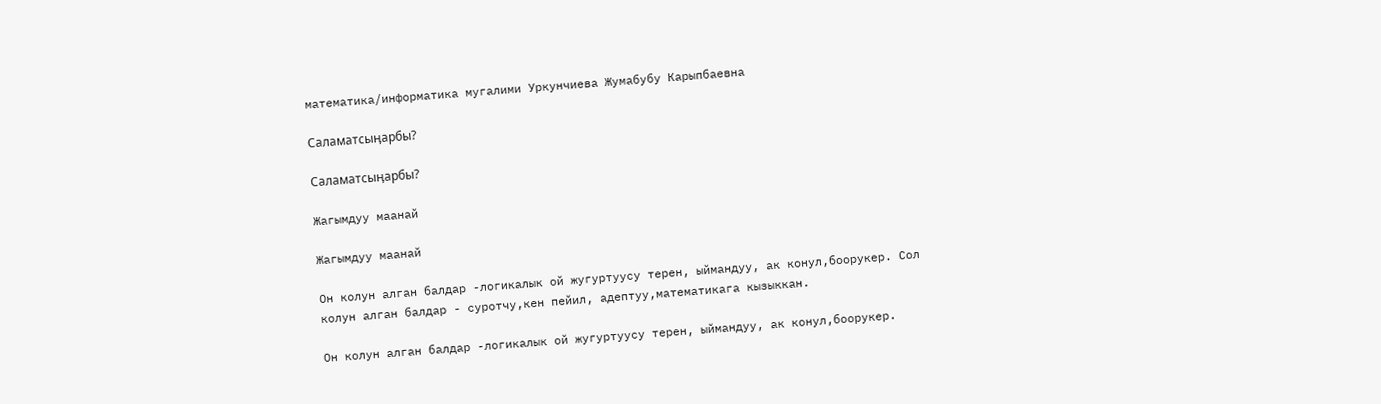математика/информатика мугалими Уркунчиева Жумабубу Карыпбаевна

Саламатсыӊарбы?

Саламатсыӊарбы?

Жагымдуу маанай

Жагымдуу маанай

Он колун алган балдар -логикалык ой жугуртуусу терен, ыймандуу, ак конул,боорукер. Сол колун алган балдар - суротчу,кен пейил, адептуу,математикага кызыккан.

Он колун алган балдар -логикалык ой жугуртуусу терен, ыймандуу, ак конул,боорукер.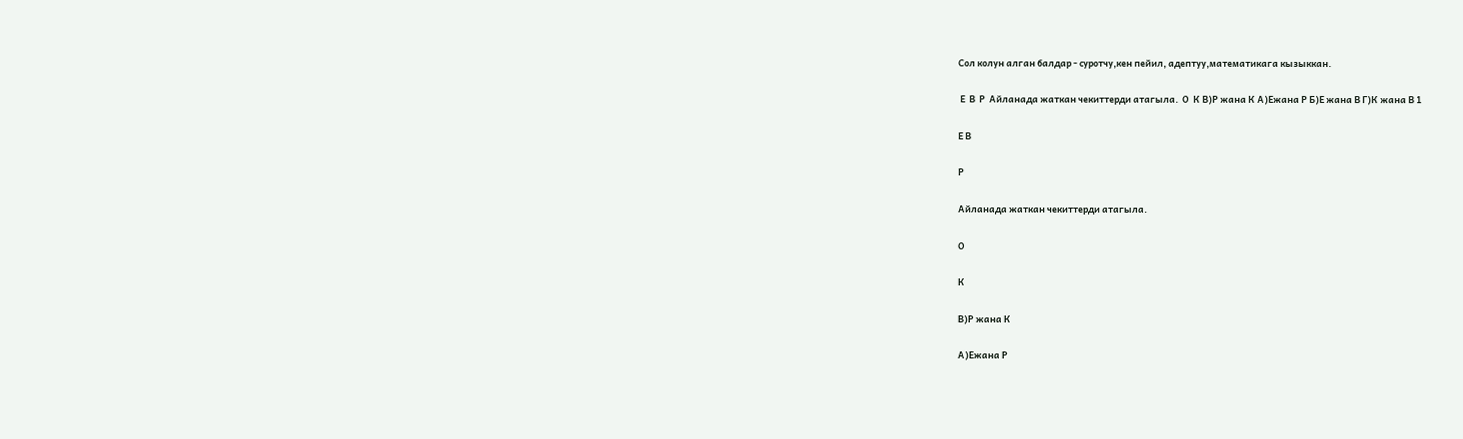Сол колун алган балдар - суротчу,кен пейил, адептуу,математикага кызыккан.

 Е  В  Р  Айланада жаткан чекиттерди атагыла.  О  К В)Р жана К А)Ежана Р Б)Е жана В Г)К жана В 1

Е В

Р

Айланада жаткан чекиттерди атагыла.

О

К

В)Р жана К

А)Ежана Р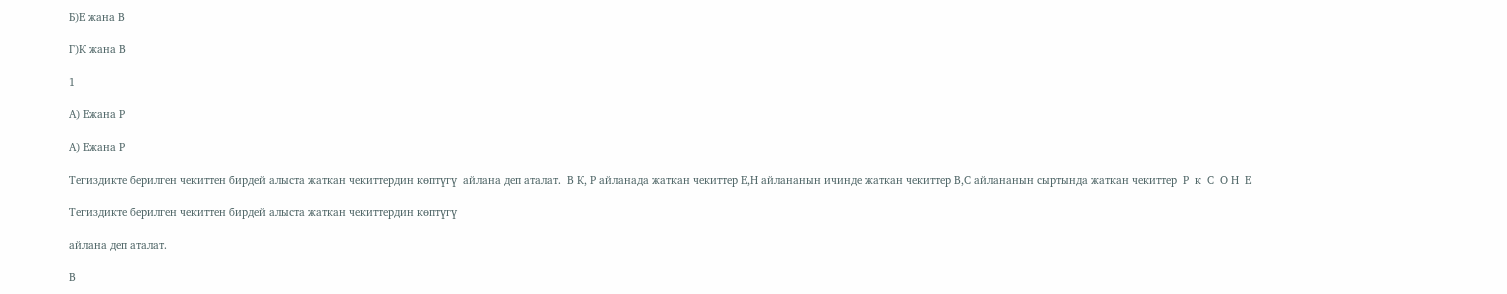Б)Е жана В

Г)К жана В

1

А) Ежана Р

А) Ежана Р

Тегиздикте берилген чекиттен бирдей алыста жаткан чекиттердин көптүгү  айлана деп аталат.  В К, Р айланада жаткан чекиттер Е,Н айлананын ичинде жаткан чекиттер В,С айлананын сыртында жаткан чекиттер  Р  к  С  О Н  Е

Тегиздикте берилген чекиттен бирдей алыста жаткан чекиттердин көптүгү

айлана деп аталат.

В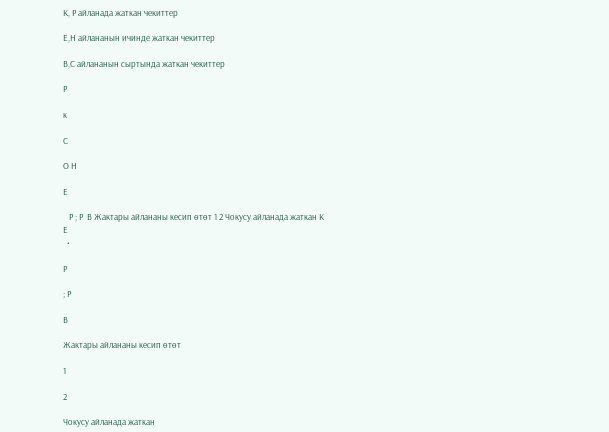К, Р айланада жаткан чекиттер

Е,Н айлананын ичинде жаткан чекиттер

В,С айлананын сыртында жаткан чекиттер

Р

к

С

О Н

Е

   Р ; Р  В Жактары айлананы кесип өтөт 1 2 Чокусу айланада жаткан К Е
  •

Р

; Р

В

Жактары айлананы кесип өтөт

1

2

Чокусу айланада жаткан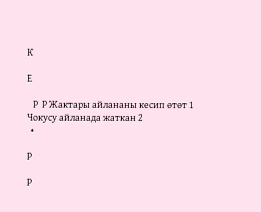К

Е

   Р  Р Жактары айлананы кесип өтөт 1 Чокусу айланада жаткан 2
  •

Р

Р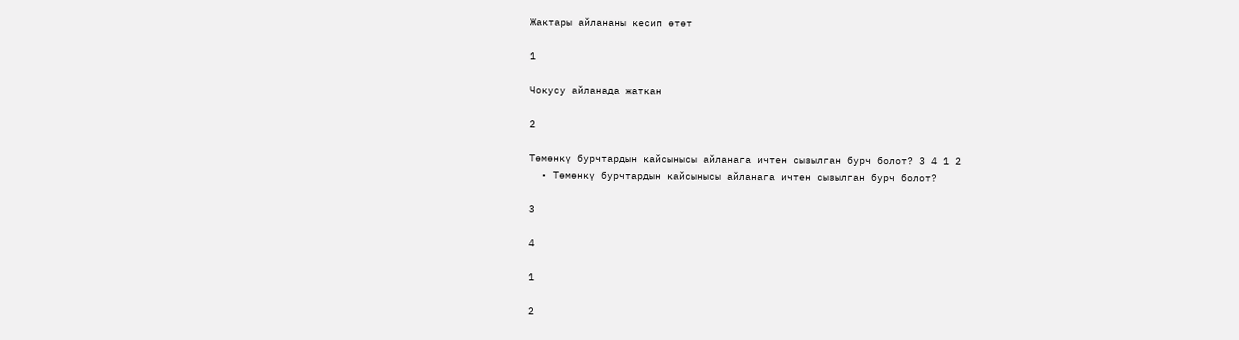Жактары айлананы кесип өтөт

1

Чокусу айланада жаткан

2

Төмөнкү бурчтардын кайсынысы айланага ичтен сызылган бурч болот? 3 4 1 2
  • Төмөнкү бурчтардын кайсынысы айланага ичтен сызылган бурч болот?

3

4

1

2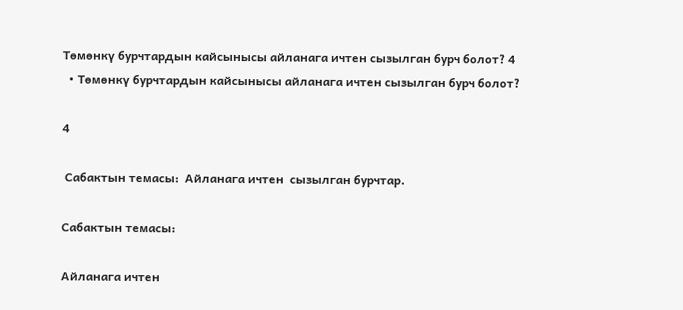Төмөнкү бурчтардын кайсынысы айланага ичтен сызылган бурч болот? 4
  • Төмөнкү бурчтардын кайсынысы айланага ичтен сызылган бурч болот?

4

 Сабактын темасы:  Айланага ичтен  сызылган бурчтар.

Сабактын темасы:

Айланага ичтен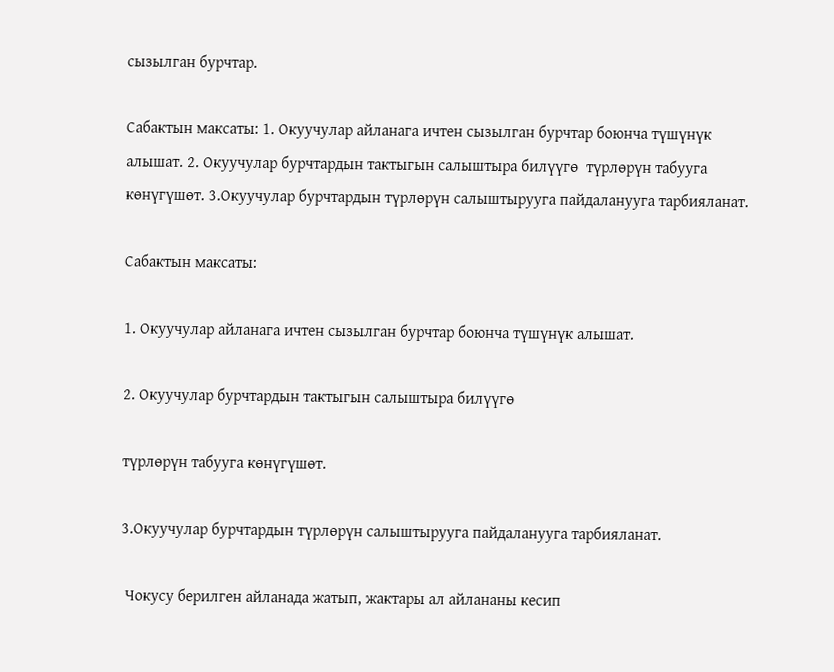сызылган бурчтар.

Сабактын максаты: 1. Окуучулар айланага ичтен сызылган бурчтар боюнча түшүнүк алышат. 2. Окуучулар бурчтардын тактыгын салыштыра билүүгө  түрлөрүн табууга көнүгүшөт. 3.Окуучулар бурчтардын түрлөрүн салыштырууга пайдаланууга тарбияланат.

Сабактын максаты:

1. Окуучулар айланага ичтен сызылган бурчтар боюнча түшүнүк алышат.

2. Окуучулар бурчтардын тактыгын салыштыра билүүгө

түрлөрүн табууга көнүгүшөт.

3.Окуучулар бурчтардын түрлөрүн салыштырууга пайдаланууга тарбияланат.

 Чокусу берилген айланада жатып, жактары ал айлананы кесип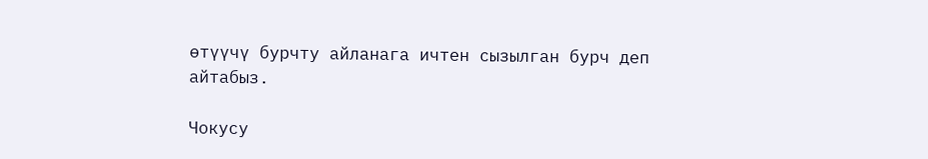өтүүчү бурчту айланага ичтен сызылган бурч деп айтабыз.

Чокусу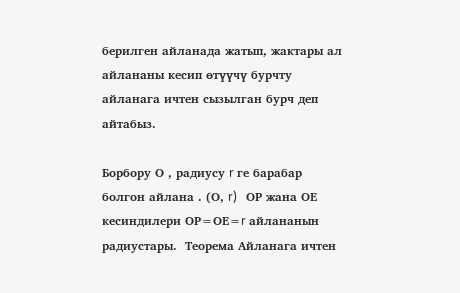берилген айланада жатып, жактары ал айлананы кесип өтүүчү бурчту айланага ичтен сызылган бурч деп айтабыз.

Борбору О , радиусу r ге барабар болгон айлана . (О, r)   ОР жана ОЕ кесиндилери ОР=ОЕ=r айлананын радиустары.  Теорема Айланага ичтен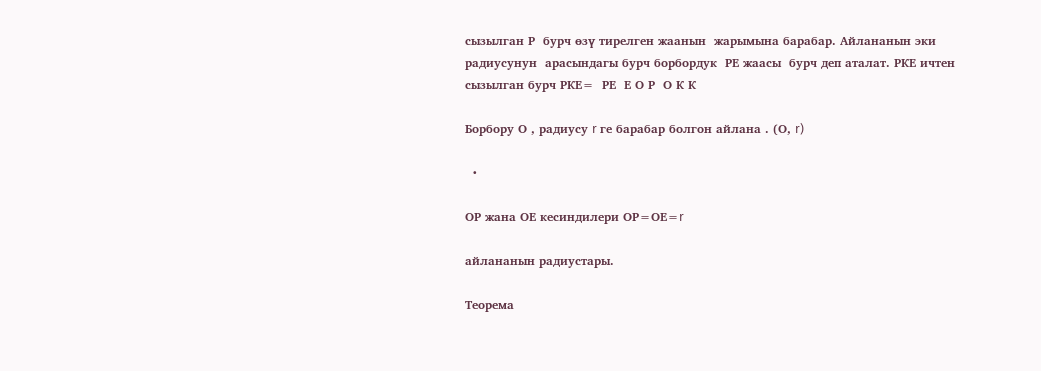сызылган Р  бурч өзү тирелген жаанын  жарымына барабар. Айлананын эки радиусунун  арасындагы бурч борбордук  РЕ жаасы  бурч деп аталат. РКЕ ичтен сызылган бурч РКЕ=  РЕ  Е О Р  О К К

Борбору О , радиусу r ге барабар болгон айлана . (О, r)

  •

ОР жана ОЕ кесиндилери ОР=ОЕ=r

айлананын радиустары.

Теорема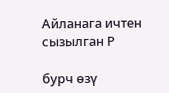Айланага ичтен сызылган Р

бурч өзү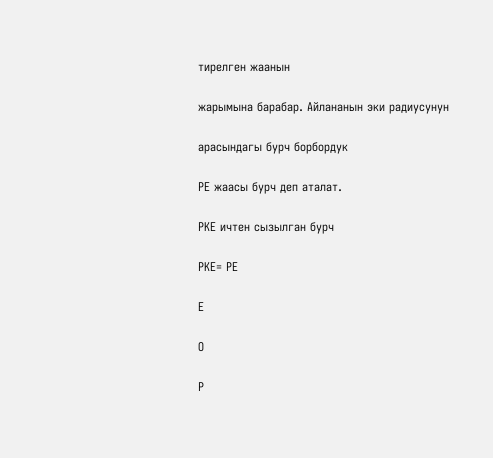тирелген жаанын

жарымына барабар. Айлананын эки радиусунун

арасындагы бурч борбордук

РЕ жаасы бурч деп аталат.

РКЕ ичтен сызылган бурч

РКЕ= РЕ

Е

О

Р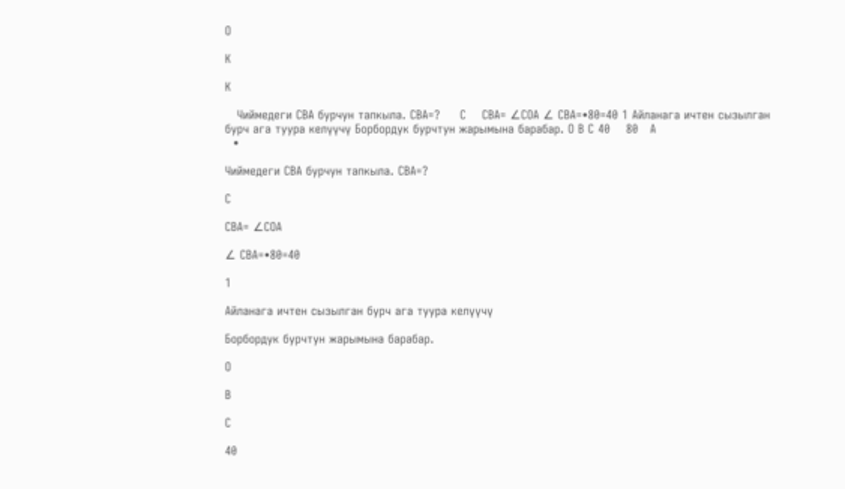О

К

К

   Чиймедеги СВА бурчун тапкыла. СВА=?     С    СВА= ∠СОА ∠ СВА=•80=40 1 Айланага ичтен сызылган бурч ага туура келүүчү Борбордук бурчтун жарымына барабар. О В С 40    80   А
  •

Чиймедеги СВА бурчун тапкыла. СВА=?

С

СВА= ∠СОА

∠ СВА=•80=40

1

Айланага ичтен сызылган бурч ага туура келүүчү

Борбордук бурчтун жарымына барабар.

О

В

С

40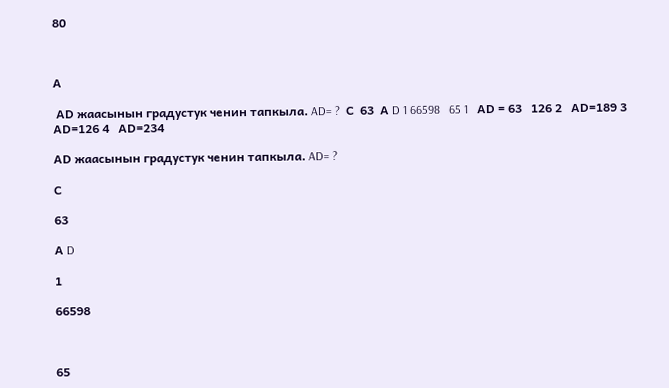80



А

 АD жаасынын градустук ченин тапкыла. AD= ?  С  63  А D 1 66598   65 1   АD = 63   126 2   АD=189 3   АD=126 4   АD=234

АD жаасынын градустук ченин тапкыла. AD= ?

С

63

А D

1

66598



65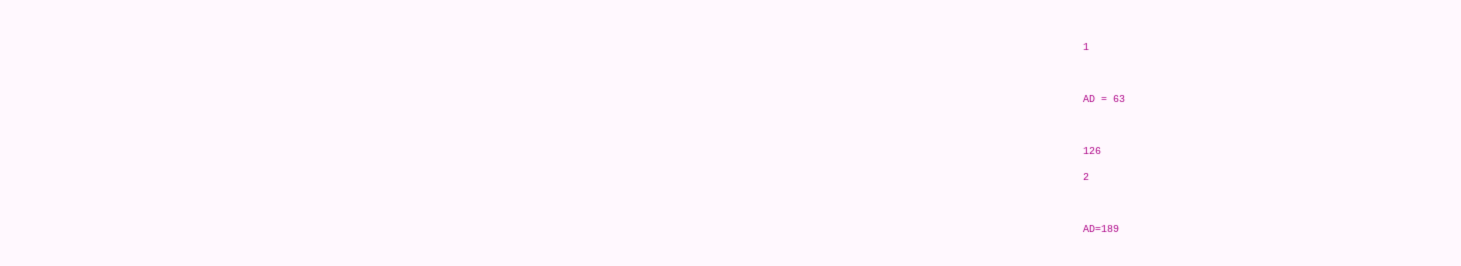1



АD = 63



126

2



АD=189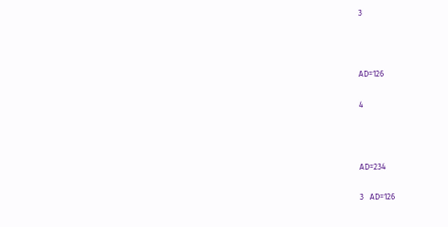3



АD=126

4



АD=234

3   АD=126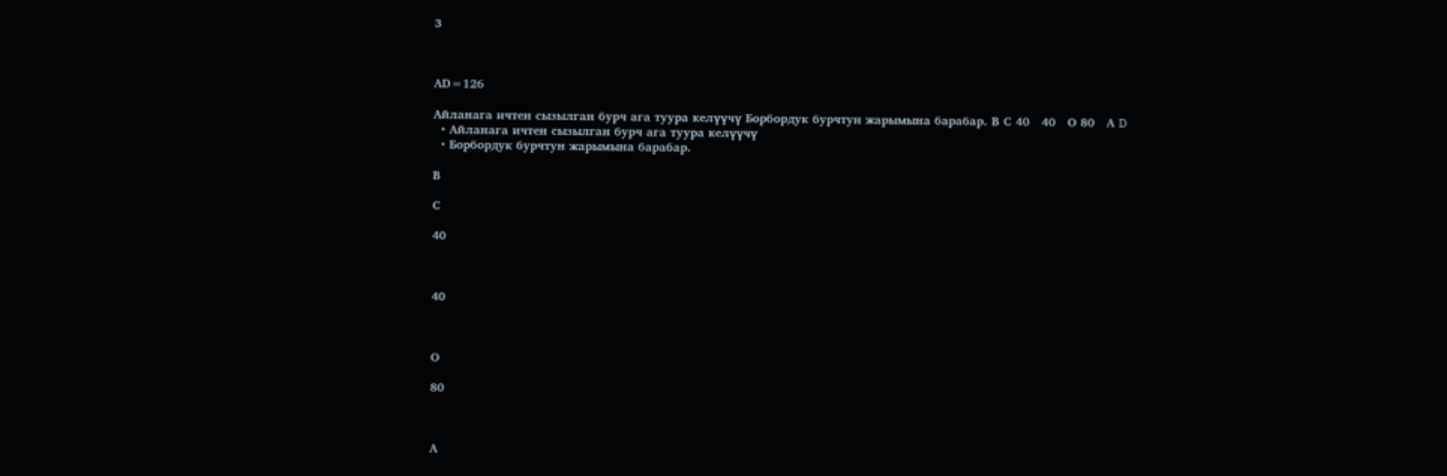3



АD=126

Айланага ичтен сызылган бурч ага туура келүүчү Борбордук бурчтун жарымына барабар. В С 40   40   О 80   А D
  • Айланага ичтен сызылган бурч ага туура келүүчү
  • Борбордук бурчтун жарымына барабар.

В

С

40



40



О

80



А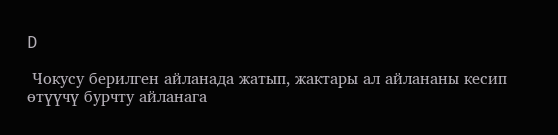D

 Чокусу берилген айланада жатып, жактары ал айлананы кесип өтүүчү бурчту айланага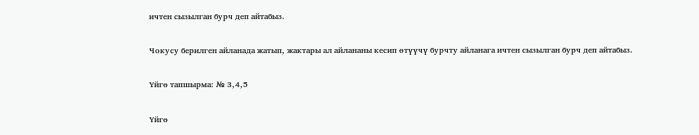ичтен сызылган бурч деп айтабыз.

Чокусу берилген айланада жатып, жактары ал айлананы кесип өтүүчү бурчту айланага ичтен сызылган бурч деп айтабыз.

Үйгө тапшырма: № 3,4,5

Үйгө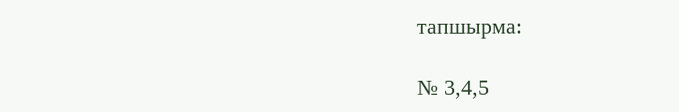тапшырма:

№ 3,4,5